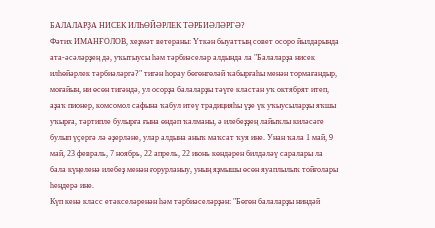БАЛАЛАРҘА НИСЕК ИЛҺӨЙӘРЛЕК ТӘРБИӘЛӘРГӘ?
Фәтих ИМАНҒОЛОВ, хеҙмәт ветераны: Үткән быуаттың совет осоро йылдарында ата-әсәләрҙең дә, уҡытыусы һәм тәрбиәселәр алдында ла "Балаларҙа нисек илһөйәрлек тәрбиәләргә?" тигән һорау бөгөнгөләй ҡабырғаһы менән тормағандыр, моғайын, ни өсөн тигәндә, ул осорҙа балаларҙы тәүге кластан уҡ октябрят итеп, аҙаҡ пионер, комсомол сафына ҡабул итеү традицияһы үҙе үк уҡыусыларҙы яҡшы уҡырға, тәртипле булырға ғына өндәп ҡалманы, ә илебеҙҙең лайыҡлы киләсәге булып үҫергә лә әҙерләне, улар алдына аныҡ маҡсат ҡуя ине. Унан ҡала 1 май, 9 май, 23 февраль, 7 ноябрь, 22 апрель, 22 июнь көндәрен билдәләү саралары ла бала күңеленә илебеҙ менән ғорурланыу, уның яҙмышы өсөн яуаплылыҡ тойғолары һеңдерә ине.
Күп кенә класс етәкселәренән һәм тәрбиәселәрҙән: "Бөгөн балаларҙы ниндәй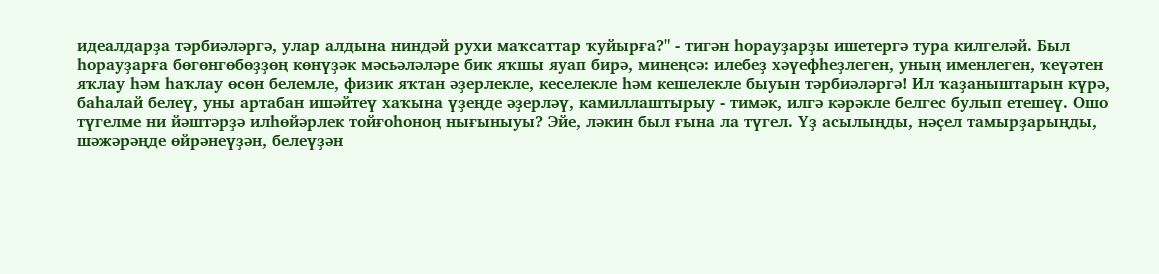идеалдарҙа тәрбиәләргә, улар алдына ниндәй рухи маҡсаттар ҡуйырға?" - тигән һорауҙарҙы ишетергә тура килгеләй. Был һорауҙарға бөгөнгөбөҙҙөң көнүҙәк мәсьәләләре бик яҡшы яуап бирә, минеңсә: илебеҙ хәүефһеҙлеген, уның именлеген, ҡеүәтен яҡлау һәм һаҡлау өсөн белемле, физик яҡтан әҙерлекле, кеселекле һәм кешелекле быуын тәрбиәләргә! Ил ҡаҙаныштарын күрә, баһалай белеү, уны артабан ишәйтеү хаҡына үҙеңде әҙерләү, камиллаштырыу - тимәк, илгә кәрәкле белгес булып етешеү. Ошо түгелме ни йәштәрҙә илһөйәрлек тойғоһоноң нығыныуы? Эйе, ләкин был ғына ла түгел. Үҙ асылыңды, нәҫел тамырҙарыңды, шәжәрәңде өйрәнеүҙән, белеүҙән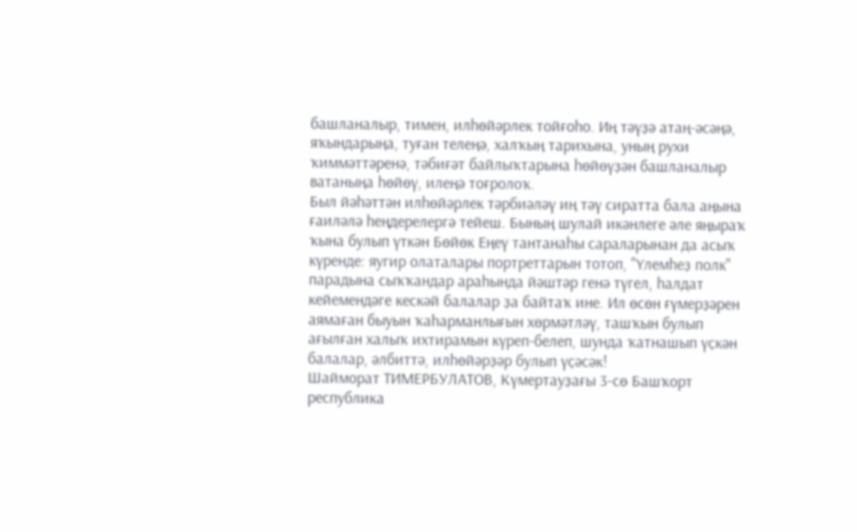башланалыр, тимен, илһөйәрлек тойғоһо. Иң тәүҙә атаң-әсәңә, яҡындарыңа, туған телеңә, халҡың тарихына, уның рухи ҡиммәттәренә, тәбиғәт байлыҡтарына һөйөүҙән башланалыр ватаныңа һөйөү, илеңә тоғролоҡ.
Был йәһәттән илһөйәрлек тәрбиәләү иң тәү сиратта бала аңына ғаиләлә һеңдерелергә тейеш. Бының шулай икәнлеге әле яңыраҡ ҡына булып үткән Бөйөк Еңеү тантанаһы сараларынан да асыҡ күренде: яугир олаталары портреттарын тотоп, "Үлемһеҙ полк" парадына сыҡҡандар араһында йәштәр генә түгел, һалдат кейемендәге кескәй балалар ҙа байтаҡ ине. Ил өсөн ғүмерҙәрен аямаған быуын ҡаһарманлығын хөрмәтләү, ташҡын булып ағылған халыҡ ихтирамын күреп-белеп, шунда ҡатнашып үҫкән балалар, әлбиттә, илһөйәрҙәр булып үҫәсәк!
Шайморат ТИМЕРБУЛАТОВ, Күмертауҙағы 3-сө Башҡорт республика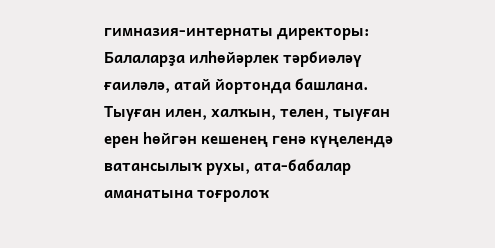гимназия-интернаты директоры: Балаларҙа илһөйәрлек тәрбиәләү ғаиләлә, атай йортонда башлана. Тыуған илен, халҡын, телен, тыуған ерен һөйгән кешенең генә күңелендә ватансылыҡ рухы, ата-бабалар аманатына тоғролоҡ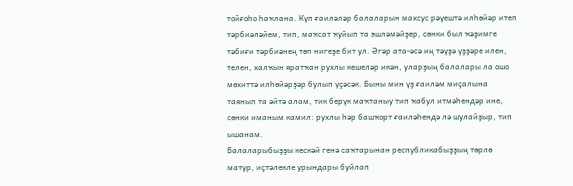тойғоһо һаҡлана. Күп ғаиләләр балаларын махсус рәүештә илһөйәр итеп тәрбиәләйем, тип, маҡсат ҡуйып та эшләмәйҙер, сөнки был ҡәҙимге тәбиғи тәрбиәнең төп нигеҙе бит ул. Әгәр ата-әсә иң тәүҙә үҙҙәре илен, телен, халҡын яратҡан рухлы кешеләр икән, уларҙың балалары ла ошо мөхиттә илһөйәрҙәр булып үҫәсәк. Быны мин үҙ ғаиләм миҫалына таянып та әйтә алам, тик берүк маҡтаныу тип ҡабул итмәһендәр ине, сөнки иманым камил: рухлы һәр башҡорт ғаиләһендә лә шулайҙыр, тип ышанам.
Балаларыбыҙҙы кескәй генә саҡтарынан республикабыҙҙың төрлө матур, иҫтәлекле урындары буйлап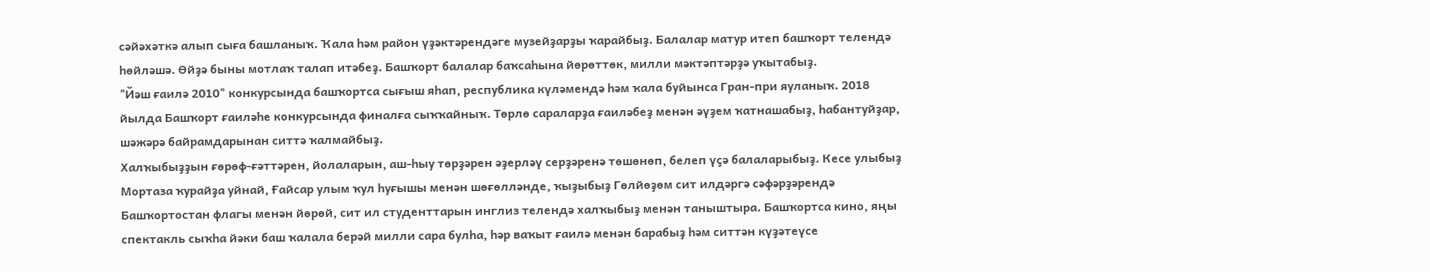сәйәхәткә алып сыға башланыҡ. Ҡала һәм район үҙәктәрендәге музейҙарҙы ҡарайбыҙ. Балалар матур итеп башҡорт телендә һөйләшә. Өйҙә быны мотлаҡ талап итәбеҙ. Башҡорт балалар баҡсаһына йөрөттөк, милли мәктәптәрҙә уҡытабыҙ.
"Йәш ғаилә 2010" конкурсында башҡортса сығыш яһап, республика күләмендә һәм ҡала буйынса Гран-при яуланыҡ. 2018 йылда Башҡорт ғаиләһе конкурсында финалға сыҡҡайныҡ. Төрлө сараларҙа ғаиләбеҙ менән әүҙем ҡатнашабыҙ, һабантуйҙар, шәжәрә байрамдарынан ситтә ҡалмайбыҙ.
Халҡыбыҙҙын ғөрөф-ғәттәрен, йолаларын, аш-һыу төрҙәрен әҙерләү серҙәренә төшөнөп, белеп үҫә балаларыбыҙ. Кесе улыбыҙ Мортаза ҡурайҙа уйнай, Ғайсар улым ҡул һуғышы менән шөғөлләнде, ҡыҙыбыҙ Гөлйөҙөм сит илдәргә сәфәрҙәрендә Башҡортостан флагы менән йөрөй, сит ил студенттарын инглиз телендә халҡыбыҙ менән таныштыра. Башҡортса кино, яңы спектакль сыҡһа йәки баш ҡалала берәй милли сара булһа, һәр ваҡыт ғаилә менән барабыҙ һәм ситтән күҙәтеүсе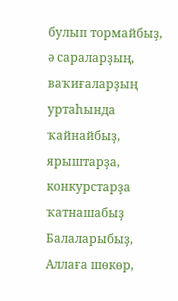булып тормайбыҙ, ә сараларҙың, ваҡиғаларҙың уртаһында ҡайнайбыҙ, ярыштарҙа, конкурстарҙа ҡатнашабыҙ
Балаларыбыҙ, Аллаға шөкөр,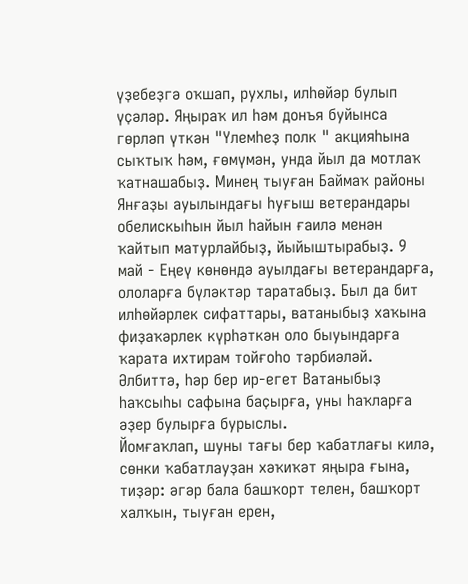үҙебеҙгә оҡшап, рухлы, илһөйәр булып үҫәләр. Яңыраҡ ил һәм донъя буйынса гөрләп үткән "Үлемһеҙ полк " акцияһына сыҡтыҡ һәм, ғөмүмән, унда йыл да мотлаҡ ҡатнашабыҙ. Минең тыуған Баймаҡ районы Янғаҙы ауылындағы һуғыш ветерандары обелискыһын йыл һайын ғаилә менән ҡайтып матурлайбыҙ, йыйыштырабыҙ. 9 май - Еңеү көнөндә ауылдағы ветерандарға, ололарға бүләктәр таратабыҙ. Был да бит илһөйәрлек сифаттары, ватаныбыҙ хаҡына фиҙаҡәрлек күрһәткән оло быуындарға ҡарата ихтирам тойғоһо тәрбиәләй. Әлбиттә, һәр бер ир-егет Ватаныбыҙ һаҡсыһы сафына баҫырға, уны һаҡларға әҙер булырға бурыслы.
Йомғаҡлап, шуны тағы бер ҡабатлағы килә, сөнки ҡабатлауҙан хәҡиҡәт яңыра ғына, тиҙәр: әгәр бала башҡорт телен, башҡорт халҡын, тыуған ерен,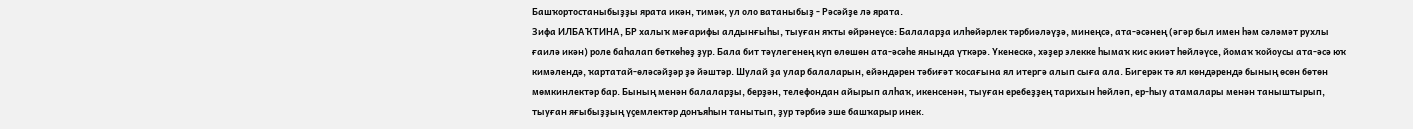Башҡортостаныбыҙҙы ярата икән, тимәк, ул оло ватаныбыҙ - Рәсәйҙе лә ярата.
Зифа ИЛБАҠТИНА, БР халыҡ мәғарифы алдынғыһы, тыуған яҡты өйрәнеүсе: Балаларҙа илһөйәрлек тәрбиәләүҙә, минеңсә, ата-әсәнең (әгәр был имен һәм сәләмәт рухлы ғаилә икән) роле баһалап бөткөһөҙ ҙур. Бала бит тәүлегенең күп өлөшөн ата-әсәһе янында үткәрә. Үкенескә, хәҙер элекке һымаҡ кис әкиәт һөйләүсе, йомаҡ ҡойоусы ата-әсә юҡ кимәлендә, ҡартатай-өләсәйҙәр ҙә йәштәр. Шулай ҙа улар балаларын, ейәндәрен тәбиғәт ҡосағына ял итергә алып сыға ала. Бигерәк тә ял көндәрендә бының өсөн бөтөн мөмкинлектәр бар. Бының менән балаларҙы, берҙән, телефондан айырып алһаҡ, икенсенән, тыуған еребеҙҙең тарихын һөйләп, ер-һыу атамалары менән таныштырып, тыуған яғыбыҙҙың үҫемлектәр донъяһын танытып, ҙур тәрбиә эше башҡарыр инек.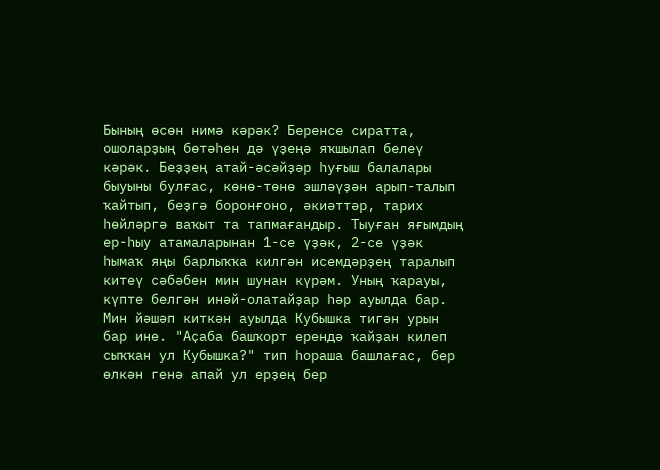Бының өсөн нимә кәрәк? Беренсе сиратта, ошоларҙың бөтәһен дә үҙеңә яҡшылап белеү кәрәк. Беҙҙең атай-әсәйҙәр һуғыш балалары быуыны булғас, көнө-төнө эшләүҙән арып-талып ҡайтып, беҙгә боронғоно, әкиәттәр, тарих һөйләргә ваҡыт та тапмағандыр. Тыуған яғымдың ер-һыу атамаларынан 1-се үҙәк, 2-се үҙәк һымаҡ яңы барлыҡҡа килгән исемдәрҙең таралып китеү сәбәбен мин шунан күрәм. Уның ҡарауы, күпте белгән инәй-олатайҙар һәр ауылда бар. Мин йәшәп киткән ауылда Кубышка тигән урын бар ине. "Аҫаба башҡорт ерендә ҡайҙан килеп сыҡҡан ул Кубышка?" тип һораша башлағас, бер өлкән генә апай ул ерҙең бер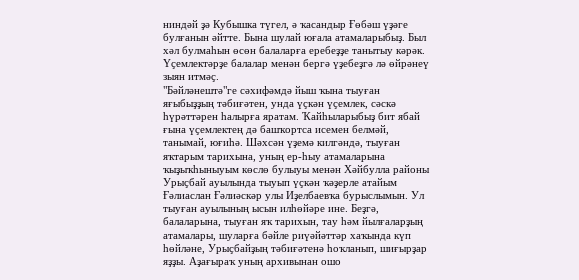ниндәй ҙә Кубышка түгел, ә ҡасандыр Ғөбәш үҙәге булғанын әйтте. Бына шулай юғала атамаларыбыҙ. Был хәл булмаһын өсөн балаларға еребеҙҙе танытыу кәрәк. Үҫемлектәрҙе балалар менән бергә үҙебеҙгә лә өйрәнеү зыян итмәҫ.
"Бәйләнештә"ге сәхифәмдә йыш ҡына тыуған яғыбыҙҙың тәбиғәтен, унда үҫкән үҫемлек, сәскә һүрәттәрен һалырға яратам. Ҡайһыларыбыҙ бит ябай ғына үҫемлектең дә башҡортса исемен белмәй, танымай, юғиһә. Шәхсән үҙемә килгәндә, тыуған яҡтарым тарихына, уның ер-һыу атамаларына ҡыҙыҡһыныуым көслө булыуы менән Хәйбулла районы Урыҫбай ауылында тыуып үҫкән ҡәҙерле атайым Ғәлиаслан Ғәлиәскәр улы Иҙелбаевҡа бурыслымын. Ул тыуған ауылының ысын илһөйәре ине. Беҙгә, балаларына, тыуған яҡ тарихын, тау һәм йылғаларҙың атамалары, шуларға бәйле риүәйәттәр хаҡында күп һөйләне, Урыҫбайҙың тәбиғәтенә һоҡланып, шиғырҙар яҙҙы. Аҙағыраҡ уның архивынан ошо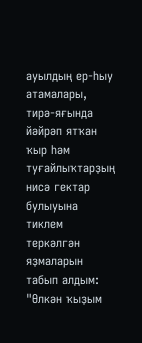ауылдың ер-һыу атамалары, тирә-яғында йәйрәп ятҡан ҡыр һәм туғайлыҡтарҙың нисә гектар булыуына тиклем теркәлгән яҙмаларын табып алдым: "Өлкән ҡыҙым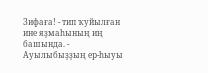Зифаға! - тип ҡуйылған ине яҙмаһының иң башында. - Ауылыбыҙҙың ер-һыуы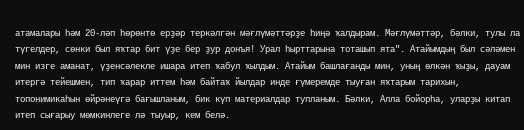атамалары һәм 20-ләп һөрөнтө ерҙәр теркәлгән мәғлүмәттәрҙе һиңә ҡалдырам. Мәғлүмәттәр, бәлки, тулы ла түгелдер, сөнки был яҡтар бит үҙе бер ҙур донъя! Урал һырттарына тоташып ята". Атайымдың был сәләмен мин изге аманат, үҙенсәлекле ишара итеп ҡабул ҡылдым. Атайым башлағанды мин, уның өлкән ҡыҙы, дауам итергә тейешмен, тип ҡарар иттем һәм байтаҡ йылдар инде ғүмеремде тыуған яҡтарым тарихын, топонимикаһын өйрәнеүгә бағышланым, бик күп материалдар тупланым. Бәлки, Алла бойорһа, уларҙы китап итеп сығарыу мөмкинлеге лә тыуыр, кем белә.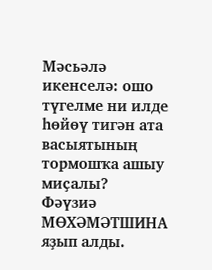Мәсьәлә икенселә: ошо түгелме ни илде һөйөү тигән ата васыятының тормошҡа ашыу миҫалы?
Фәүзиә МӨХӘМӘТШИНА яҙып алды.